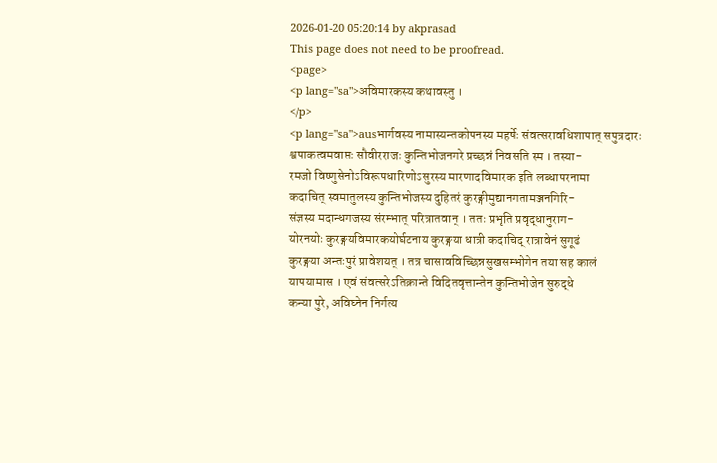2026-01-20 05:20:14 by akprasad
This page does not need to be proofread.
<page>
<p lang="sa">अविमारकस्य कथावस्तु ।
</p>
<p lang="sa">ausभार्गवस्य नामास्यन्तकोपनस्य महर्षेः संवत्सरावधिशापात् सपुत्रदारः
श्वपाकत्वमवाप्तः सौवीरराजः कुन्तिभोजनगरे प्रच्छन्नं निवसति स्म । तस्या-
रमजो विष्णुसेनोऽविरूपधारिणोऽसुरस्य मारणादविमारक इति लब्धापरनामा
कदाचित् स्वमातुलस्य कुन्तिभोजस्य दुहितरं कुरङ्गीमुद्यानगतामञ्जनगिरि-
संज्ञस्य मदान्धगजस्य संरम्भात् परित्रातवान् । ततः प्रभृति प्रवृद्धानुराग-
योरनयोः कुरङ्गयविमारकयोर्घटनाय कुरङ्गया धात्री कदाचिद् रात्रावेनं सुगूढं
कुरङ्गया अन्तःपुरं प्रावेशयत् । तत्र चासावविच्छिन्नसुखसम्भोगेन तया सह कालं
यापयामास । एवं संवत्सरेऽतिक्रान्ते विदितवृत्तान्तेन कुन्तिभोजेन सुरुद्धे
कन्या पुरे, अविघ्नेन निर्गत्य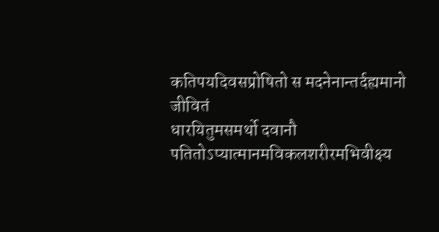कतिपयदिवसप्रोषितो स मदनेनान्तर्दह्यमानो जीवितं
धारयितुमसमर्थो दवानौ पतितोऽप्यात्मानमविकलशरीरमभिवीक्ष्य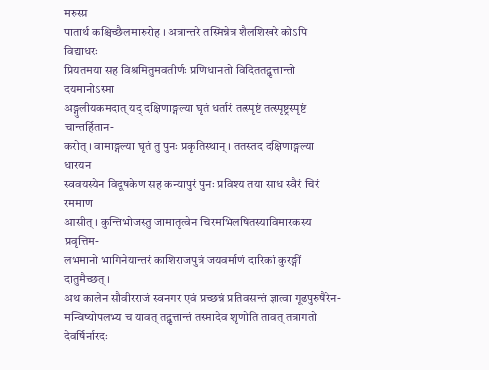मरुस्प्र
पातार्थ कश्चिच्छैलमारुरोह । अत्रान्तरे तस्मिन्नेत्र शैलशिखरे कोऽपि विद्याधरः
प्रियतमया सह विश्रमितुमवतीर्णः प्रणिधानतो विदिततद्वृत्तान्तो दयमानोऽस्मा
अङ्गुलीयकमदात् यद् दक्षिणाङ्गल्या घृतं धर्तारं तत्स्पृष्टं तत्स्पृष्ट्रस्पृष्टं चान्तर्हितान-
करोत् । वामाङ्गल्या घृतं तु पुनः प्रकृतिस्थान् । ततस्तद दक्षिणाङ्गल्या धारयन
स्ववयस्येन विदूषकेण सह कन्यापुरं पुनः प्रविश्य तया साध स्वैरं चिरं रममाण
आसीत् । कुन्तिभोजस्तु जामातृत्वेन चिरमभिलषितस्याविमारकस्य प्रवृत्तिम-
लभमानो भागिनेयान्तरं काशिराजपुत्रं जयवर्माणं दारिकां कुरङ्गीं दातुमैच्छत् ।
अथ कालेन सौवीरराजं स्वनगर एवं प्रच्छन्नं प्रतिवसन्तं ज्ञात्वा गूढपुरुषैरेन-
मन्विष्योपलभ्य च यावत् तद्वृत्तान्तं तस्मादेव शृणोति तावत् तत्रागतो
देवर्षिर्नारदः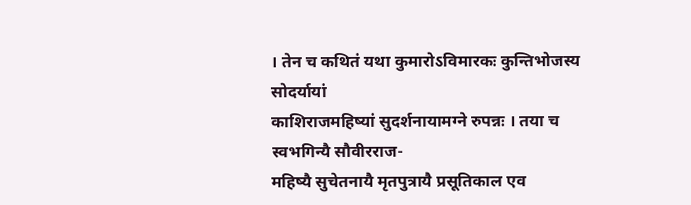। तेन च कथितं यथा कुमारोऽविमारकः कुन्तिभोजस्य सोदर्यायां
काशिराजमहिष्यां सुदर्शनायामग्ने रुपन्नः । तया च स्वभगिन्यै सौवीरराज-
महिष्यै सुचेतनायै मृतपुत्रायै प्रसूतिकाल एव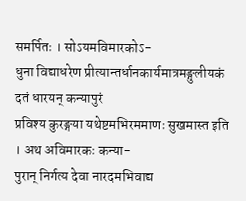समर्पितः । सोऽयमविमारकोऽ-
धुना विद्याधरेण प्रीत्यान्तर्धानकार्यमात्रमङ्गुलीयकं दतं धारयन् कन्यापुरं
प्रविश्य कुरङ्गया यथेष्टमभिरममाणः सुखमास्त इति । अथ अविमारकः कन्या-
पुरान् निर्गत्य देवा नारदमभिवाद्य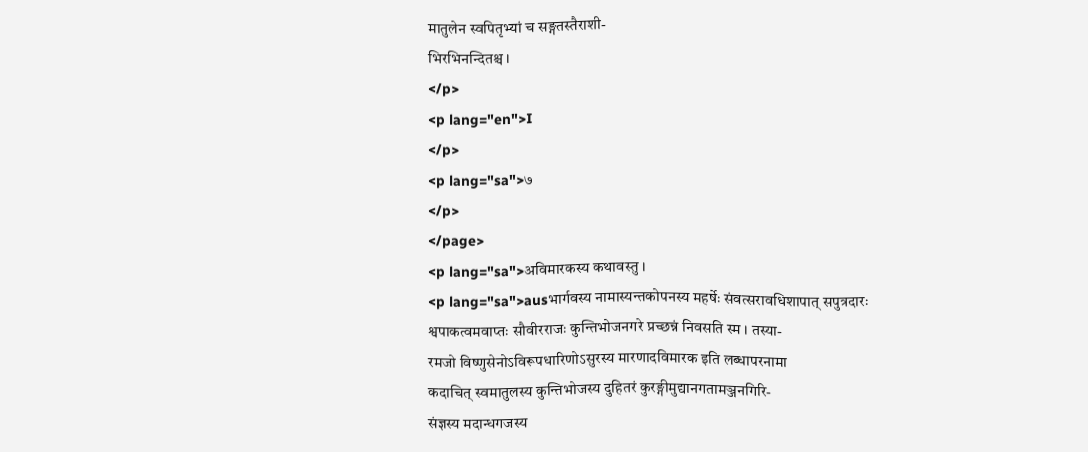मातुलेन स्वपितृभ्यां च सङ्गतस्तैराशी-
भिरभिनन्दितश्च ।
</p>
<p lang="en">I
</p>
<p lang="sa">७
</p>
</page>
<p lang="sa">अविमारकस्य कथावस्तु ।
<p lang="sa">ausभार्गवस्य नामास्यन्तकोपनस्य महर्षेः संवत्सरावधिशापात् सपुत्रदारः
श्वपाकत्वमवाप्तः सौवीरराजः कुन्तिभोजनगरे प्रच्छन्नं निवसति स्म । तस्या-
रमजो विष्णुसेनोऽविरूपधारिणोऽसुरस्य मारणादविमारक इति लब्धापरनामा
कदाचित् स्वमातुलस्य कुन्तिभोजस्य दुहितरं कुरङ्गीमुद्यानगतामञ्जनगिरि-
संज्ञस्य मदान्धगजस्य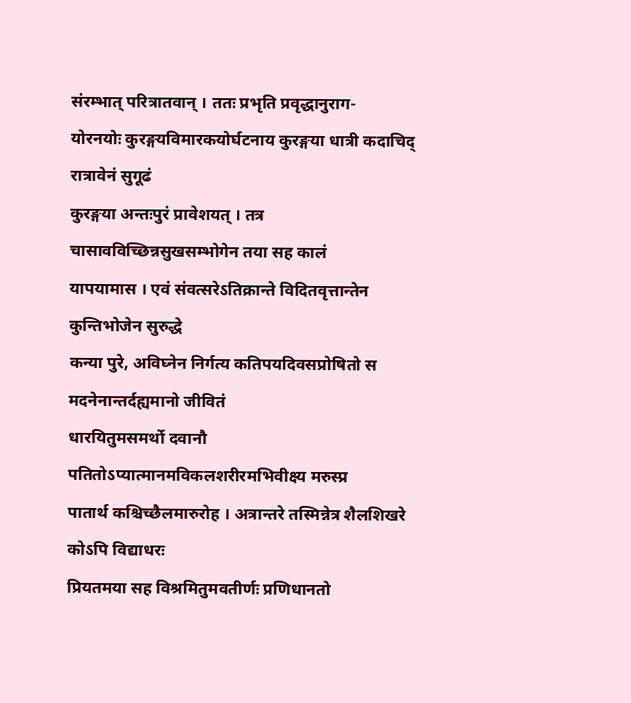संरम्भात् परित्रातवान् । ततः प्रभृति प्रवृद्धानुराग-
योरनयोः कुरङ्गयविमारकयोर्घटनाय कुरङ्गया धात्री कदाचिद् रात्रावेनं सुगूढं
कुरङ्गया अन्तःपुरं प्रावेशयत् । तत्र चासावविच्छिन्नसुखसम्भोगेन तया सह कालं
यापयामास । एवं संवत्सरेऽतिक्रान्ते विदितवृत्तान्तेन कुन्तिभोजेन सुरुद्धे
कन्या पुरे, अविघ्नेन निर्गत्य कतिपयदिवसप्रोषितो स मदनेनान्तर्दह्यमानो जीवितं
धारयितुमसमर्थो दवानौ पतितोऽप्यात्मानमविकलशरीरमभिवीक्ष्य मरुस्प्र
पातार्थ कश्चिच्छैलमारुरोह । अत्रान्तरे तस्मिन्नेत्र शैलशिखरे कोऽपि विद्याधरः
प्रियतमया सह विश्रमितुमवतीर्णः प्रणिधानतो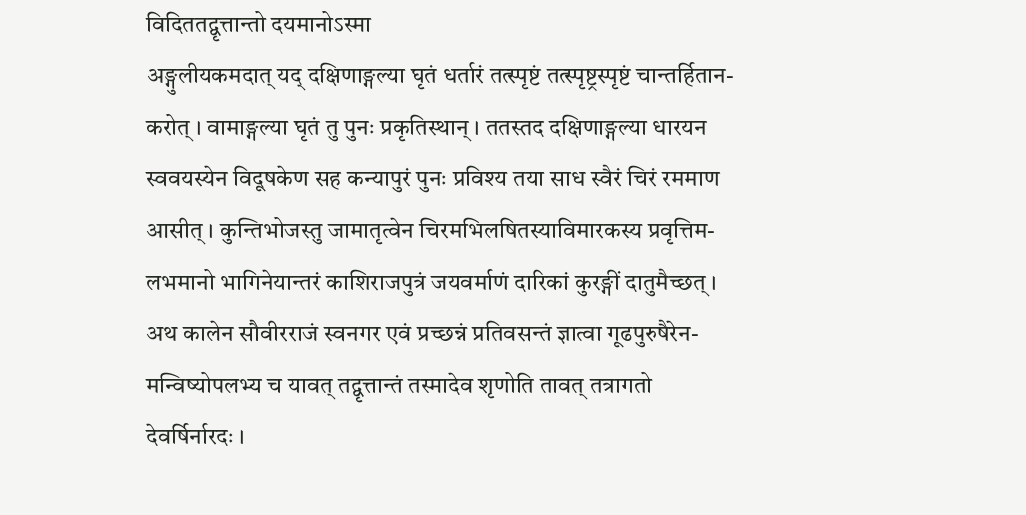विदिततद्वृत्तान्तो दयमानोऽस्मा
अङ्गुलीयकमदात् यद् दक्षिणाङ्गल्या घृतं धर्तारं तत्स्पृष्टं तत्स्पृष्ट्रस्पृष्टं चान्तर्हितान-
करोत् । वामाङ्गल्या घृतं तु पुनः प्रकृतिस्थान् । ततस्तद दक्षिणाङ्गल्या धारयन
स्ववयस्येन विदूषकेण सह कन्यापुरं पुनः प्रविश्य तया साध स्वैरं चिरं रममाण
आसीत् । कुन्तिभोजस्तु जामातृत्वेन चिरमभिलषितस्याविमारकस्य प्रवृत्तिम-
लभमानो भागिनेयान्तरं काशिराजपुत्रं जयवर्माणं दारिकां कुरङ्गीं दातुमैच्छत् ।
अथ कालेन सौवीरराजं स्वनगर एवं प्रच्छन्नं प्रतिवसन्तं ज्ञात्वा गूढपुरुषैरेन-
मन्विष्योपलभ्य च यावत् तद्वृत्तान्तं तस्मादेव शृणोति तावत् तत्रागतो
देवर्षिर्नारदः ।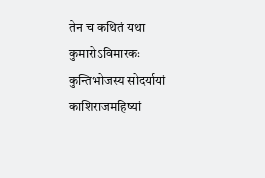तेन च कथितं यथा कुमारोऽविमारकः कुन्तिभोजस्य सोदर्यायां
काशिराजमहिष्यां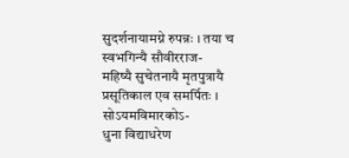सुदर्शनायामग्ने रुपन्नः । तया च स्वभगिन्यै सौवीरराज-
महिष्यै सुचेतनायै मृतपुत्रायै प्रसूतिकाल एव समर्पितः । सोऽयमविमारकोऽ-
धुना विद्याधरेण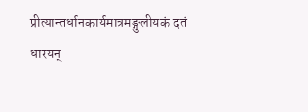प्रीत्यान्तर्धानकार्यमात्रमङ्गुलीयकं दतं धारयन्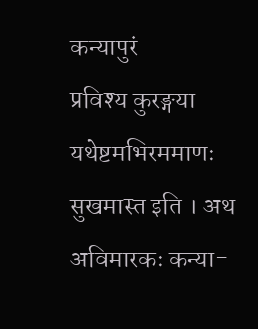कन्यापुरं
प्रविश्य कुरङ्गया यथेष्टमभिरममाणः सुखमास्त इति । अथ अविमारकः कन्या-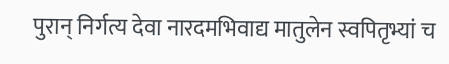पुरान् निर्गत्य देवा नारदमभिवाद्य मातुलेन स्वपितृभ्यां च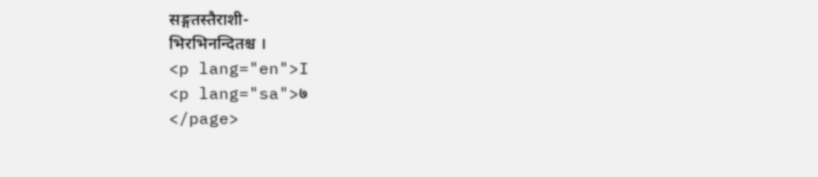सङ्गतस्तैराशी-
भिरभिनन्दितश्च ।
<p lang="en">I
<p lang="sa">७
</page>